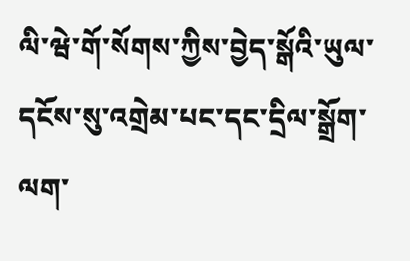ལི་ཝེ་གོ་སོགས་ཀྱིས་བྱེད་སྒོའི་ཡུལ་དངོས་སུ་འགྲེམ་པང་དང་དྲིལ་སྒྲོག་ལག་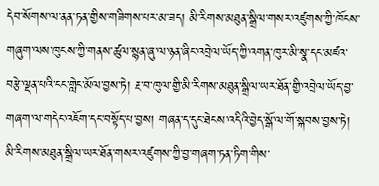དེབ་སོགས་ལ་ནན་ཏན་གྱིས་གཟིགས་པར་མ་ཟད། མི་རིགས་མཐུན་སྒྲིལ་གསར་འཛུགས་ཀྱི་ཁོངས་གཞུག་ལས་ཁུངས་ཀྱི་གནས་ཚུལ་སྙན་ཞུ་ལ་ཉན་ཞིང་འབྲེལ་ཡོད་ཀྱི་འགན་ཁུར་མི་སྣ་དང་མཛའ་བརྩེ་ལྡན་པའི་ངང་གླེང་མོལ་བྱས་ཏེ། རྔ་བ་ཁུལ་གྱི་མི་རིགས་མཐུན་སྒྲིལ་ཡར་ཐོན་གྱི་འབྲེལ་ཡོད་བྱ་གཞག་ལ་གདེང་འཇོག་དང་བསྟོད་པ་བྱས། གཞན་ད་དུང་ཐེངས་འདིའི་བྱེད་སྒོ་ལ་གོ་སྐབས་བྱས་ཏེ། མི་རིགས་མཐུན་སྒྲིལ་ཡར་ཐོན་གསར་འཛུགས་ཀྱི་བྱ་གཞག་ཏན་ཏིག་གིས་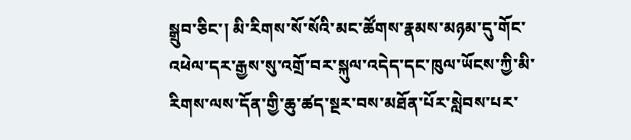སྒྲུབ་ཅིང་། མི་རིགས་སོ་སོའི་མང་ཚོགས་རྣམས་མཉམ་དུ་གོང་འཕེལ་དར་རྒྱས་སུ་འགྲོ་བར་སྐུལ་འདེད་དང་ཁུལ་ཡོངས་ཀྱི་མི་རིགས་ལས་དོན་གྱི་ཆུ་ཚད་སྔར་བས་མཐོན་པོར་སླེབས་པར་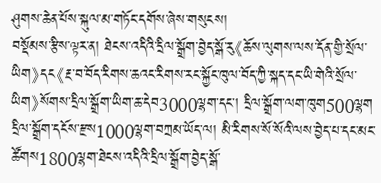ཤུགས་ཆེན་པོས་སྐུལ་མ་གཏོང་དགོས་ཞེས་གསུངས།
བསྡོམས་རྩིས་ལྟར་ན། ཐེངས་འདིའི་དྲིལ་སྒྲོག་བྱེད་སྒོ་རུ《ཆོས་ལུགས་ལས་དོན་གྱི་སྲོལ་ཡིག》དང《རྔ་བ་བོད་རིགས་ཆའང་རིགས་རང་སྐྱོང་ཁུལ་བོད་ཀྱི་སྐད་དང་ཡི་གེའི་སྲོལ་ཡིག》སོགས་དྲིལ་སྒྲོག་ཡིག་ཆ་དེབ3000ལྷག་དང་། དྲིལ་སྒྲོག་ལག་ཁུག500ལྷག དྲིལ་སྒྲོག་དངོས་རྫས1000ལྷག་བཀྲམ་ཡོད་ལ། མི་རིགས་སོ་སོའི་ལས་བྱེད་པ་དང་མང་ཚོགས1800ལྷག་ཐེངས་འདིའི་དྲིལ་སྒྲོག་བྱེད་སྒོ་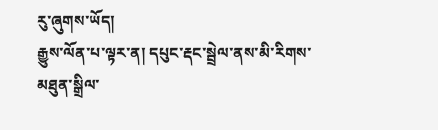རུ་ཞུགས་ཡོད།
རྒྱུས་ལོན་པ་ལྟར་ན། དཔུང་རྡང་སྦྲེལ་ནས་མི་རིགས་མཐུན་སྒྲིལ་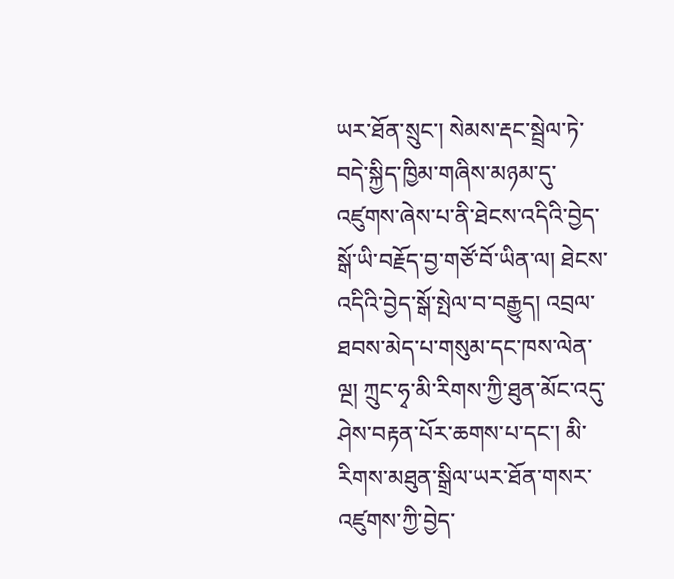ཡར་ཐོན་སྲུང་། སེམས་རྡང་སྦྲེལ་ཏེ་བདེ་སྐྱིད་ཁྱིམ་གཞིས་མཉམ་དུ་འཛུགས་ཞེས་པ་ནི་ཐེངས་འདིའི་བྱེད་སྒོ་ཡི་བརྗོད་བྱ་གཙོ་བོ་ཡིན་ལ། ཐེངས་འདིའི་བྱེད་སྒོ་སྤེལ་བ་བརྒྱུད། འབྲལ་ཐབས་མེད་པ་གསུམ་དང་ཁས་ལེན་ལྔ། ཀྲུང་ཧྭ་མི་རིགས་ཀྱི་ཐུན་མོང་འདུ་ཤེས་བརྟན་པོར་ཆགས་པ་དང་། མི་རིགས་མཐུན་སྒྲིལ་ཡར་ཐོན་གསར་འཛུགས་ཀྱི་བྱེད་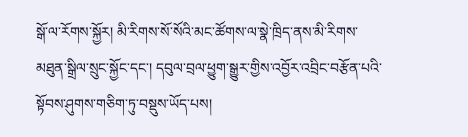སྒོ་ལ་རོགས་སྐྱོར། མི་རིགས་སོ་སོའི་མང་ཚོགས་ལ་སྣེ་ཁྲིད་ནས་མི་རིགས་མཐུན་སྒྲིལ་སྲུང་སྐྱོང་དང་། དབུལ་བྲལ་ཕྱུག་སྒྱུར་གྱིས་འབྱོར་འབྲིང་བརྩོན་པའི་སྟོབས་ཤུགས་གཅིག་ཏུ་བསྡུས་ཡོད་པས།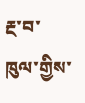རྔ་བ་ཁུལ་གྱིས་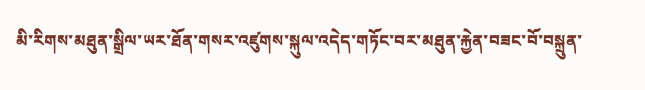མི་རིགས་མཐུན་སྒྲིལ་ཡར་ཐོན་གསར་འཛུགས་སྐུལ་འདེད་གཏོང་བར་མཐུན་རྐྱེན་བཟང་བོ་བསྐྲུན་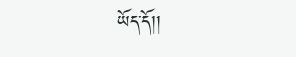ཡོད་དོ།།